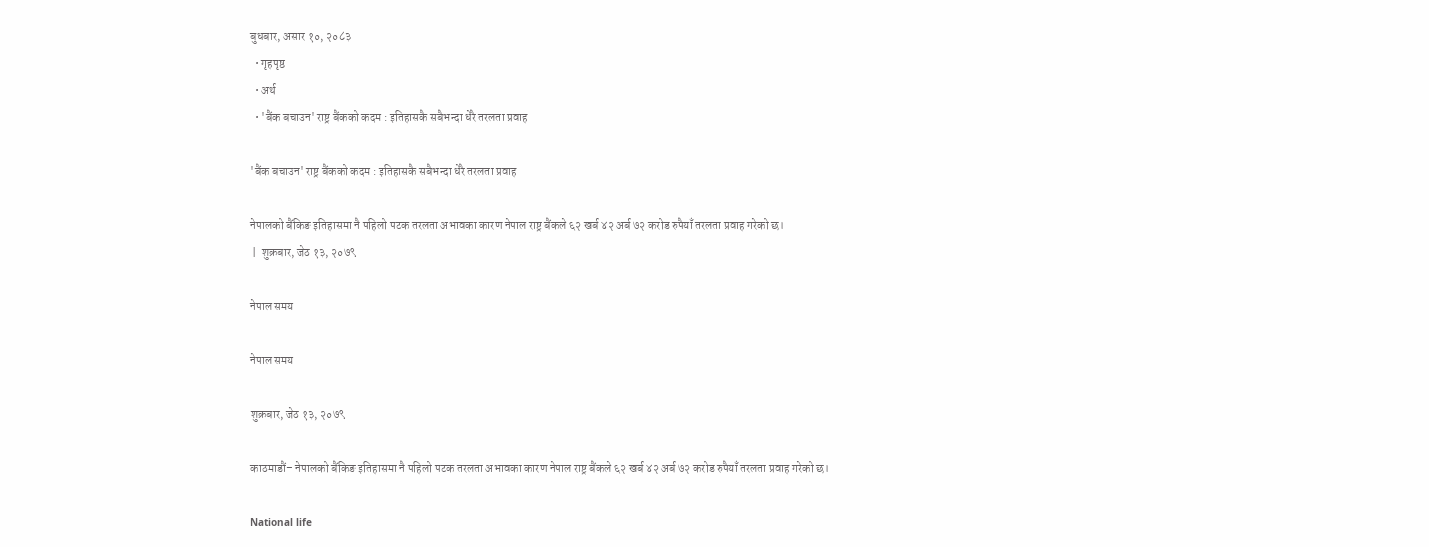बुधबार, असार १०, २०८३
  • गृहपृष्ठ
  • अर्थ
  • 'बैंक बचाउन' राष्ट्र बैंकको कदम : इतिहासकै सबैभन्दा धेरै तरलता प्रवाह

'बैंक बचाउन' राष्ट्र बैंकको कदम : इतिहासकै सबैभन्दा धेरै तरलता प्रवाह

नेपालको बैंकिङ इतिहासमा नै पहिलो पटक तरलता अभावका कारण नेपाल राष्ट्र बैंकले ६२ खर्ब ४२ अर्ब ७२ करोड रुपैयाँ तरलता प्रवाह गरेको छ।
 |  शुक्रबार, जेठ १३, २०७९

नेपाल समय

नेपाल समय

शुक्रबार, जेठ १३, २०७९

काठमाडौं– नेपालको बैंकिङ इतिहासमा नै पहिलो पटक तरलता अभावका कारण नेपाल राष्ट्र बैंकले ६२ खर्ब ४२ अर्ब ७२ करोड रुपैयाँ तरलता प्रवाह गरेको छ।

National life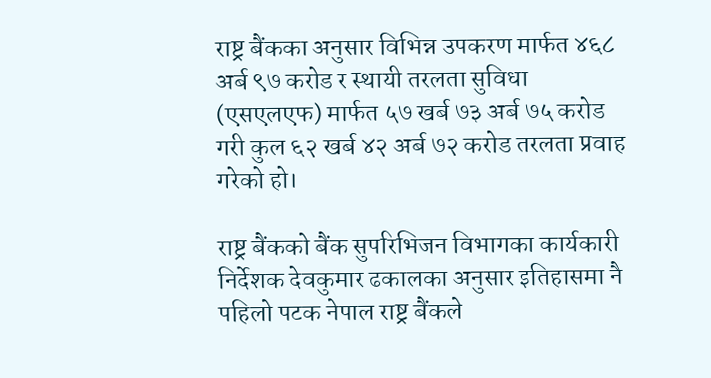राष्ट्र बैंकका अनुसार विभिन्न उपकरण मार्फत ४६८ अर्ब ९७ करोड र स्थायी तरलता सुविधा (एसएलएफ) मार्फत ५७ खर्ब ७३ अर्ब ७५ करोड गरी कुल ६२ खर्ब ४२ अर्ब ७२ करोड तरलता प्रवाह गरेको हो।

राष्ट्र बैंकको बैंक सुपरिभिजन विभागका कार्यकारी निर्देशक देवकुमार ढकालका अनुसार इतिहासमा नै पहिलो पटक नेपाल राष्ट्र बैंकले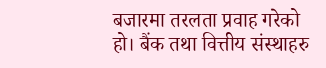बजारमा तरलता प्रवाह गरेको हो। बैंक तथा वित्तीय संस्थाहरु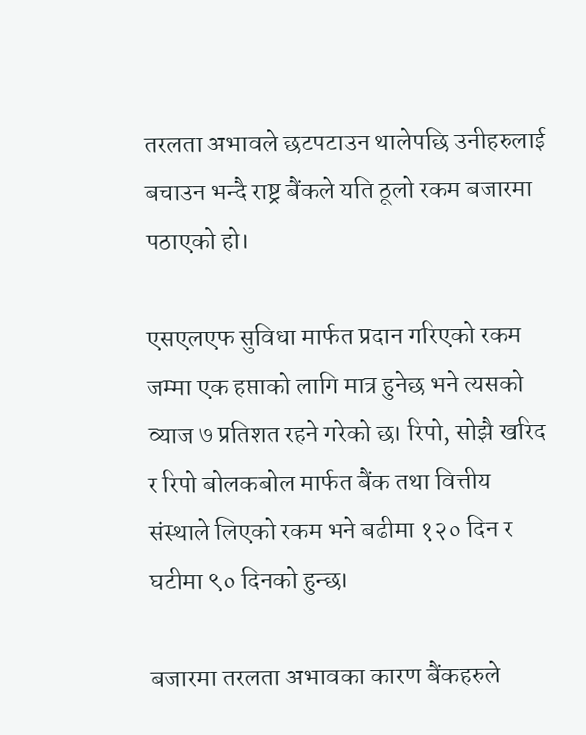तरलता अभावले छटपटाउन थालेपछि उनीहरुलाई बचाउन भन्दै राष्ट्र बैंकले यति ठूलो रकम बजारमा पठाएको हो।

एसएलएफ सुविधा मार्फत प्रदान गरिएको रकम जम्मा एक हप्ताको लागि मात्र हुनेछ भने त्यसको व्याज ७ प्रतिशत रहने गरेको छ। रिपो, सोझै खरिद र रिपो बोलकबोल मार्फत बैंक तथा वित्तीय संस्थाले लिएको रकम भने बढीमा १२० दिन र घटीमा ९० दिनको हुन्छ।

बजारमा तरलता अभावका कारण बैंकहरुले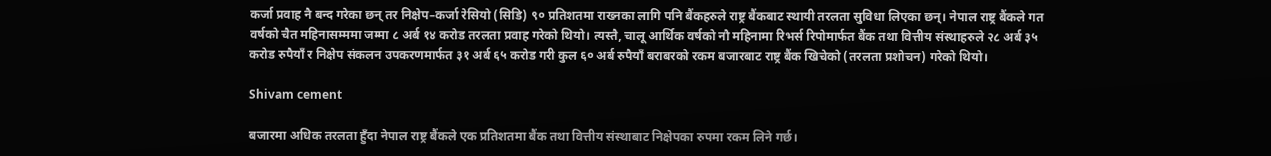कर्जा प्रवाह नै बन्द गरेका छन् तर निक्षेप–कर्जा रेसियो (सिडि) ९० प्रतिशतमा राख्नका लागि पनि बैंकहरुले राष्ट्र बैंकबाट स्थायी तरलता सुविधा लिएका छन्। नेपाल राष्ट्र बैंकले गत वर्षको चैत महिनासम्ममा जम्मा ८ अर्ब १४ करोड तरलता प्रवाह गरेको थियो। त्यस्तै, चालू आर्थिक वर्षको नौ महिनामा रिभर्स रिपोमार्फत बैंक तथा वित्तीय संस्थाहरुले २८ अर्ब ३५ करोड रुपैयाँ र निक्षेप संकलन उपकरणमार्फत ३१ अर्ब ६५ करोड गरी कुल ६० अर्ब रुपैयाँ बराबरको रकम बजारबाट राष्ट्र बैंक खिचेको (तरलता प्रशोचन) गरेको थियो।

Shivam cement

बजारमा अधिक तरलता हुँदा नेपाल राष्ट्र बैंकले एक प्रतिशतमा बैंक तथा वित्तीय संस्थाबाट निक्षेपका रुपमा रकम लिने गर्छ।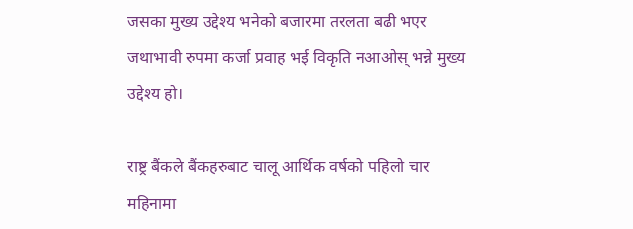जसका मुख्य उद्देश्य भनेको बजारमा तरलता बढी भएर जथाभावी रुपमा कर्जा प्रवाह भई विकृति नआओस् भन्ने मुख्य उद्देश्य हो।

राष्ट्र बैंकले बैंकहरुबाट चालू आर्थिक वर्षको पहिलो चार महिनामा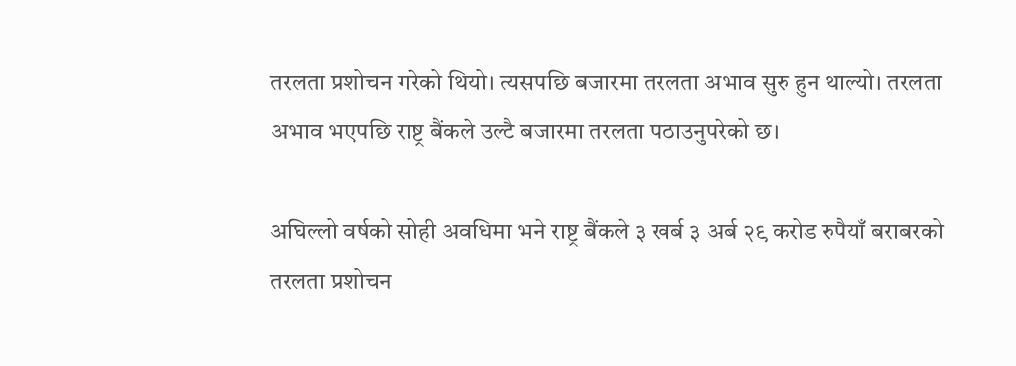तरलता प्रशोचन गरेको थियो। त्यसपछि बजारमा तरलता अभाव सुरु हुन थाल्यो। तरलता अभाव भएपछि राष्ट्र बैंकले उल्टै बजारमा तरलता पठाउनुपरेको छ।

अघिल्लो वर्षको सोही अवधिमा भने राष्ट्र बैंकले ३ खर्ब ३ अर्ब २९ करोड रुपैयाँ बराबरको तरलता प्रशोचन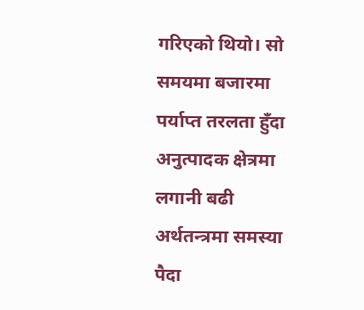गरिएको थियो। सो समयमा बजारमा पर्याप्त तरलता हुँदा अनुत्पादक क्षेत्रमा लगानी बढी अर्थतन्त्रमा समस्या पैदा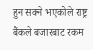हुन सक्ने भएकोले राष्ट्र बैंकले बजारबाट रकम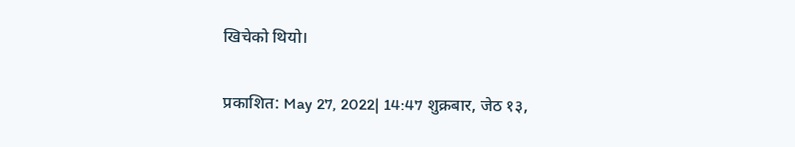खिचेको थियो।

प्रकाशित: May 27, 2022| 14:47 शुक्रबार, जेठ १३,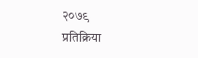२०७९
प्रतिक्रिया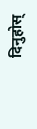दिनुहोस्